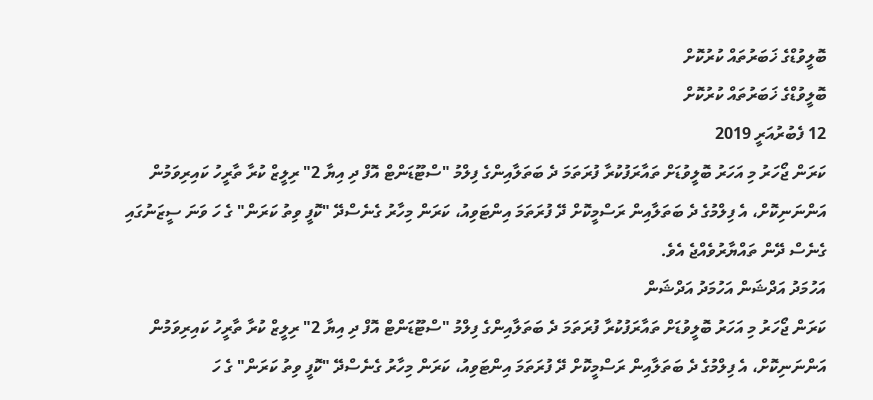ބޮލީވުޑްގެ ޚަބަރުތައް ކުރުކޮށް
ބޮލީވުޑްގެ ޚަބަރުތައް ކުރުކޮށް
12 ފެބުރުއަރީ 2019
ކަރަން ޖޯހަރު މި އަހަރު ބޮލީވުޑަށް ތައާރަފުކުރާ ފުރަތަމަ ދެ ބަތަލާއިންގެ ފިލްމު "ސްޓޫޑަންޓް އޮފް ދި އިޔާ 2" ރިލީޒް ކުރާ ތާރީހު ކައިރިވަމުން އަންނަނިކޮށް، އެ ފިލްމުގެ ދެ ބަތަލާއިން ރަސްމީކޮށް ދޭ ފުރަތަމަ އިންޓަވިއު، ކަރަން މިހާރު ގެނެސްދޭ "ކޮފީ ވިތު ކަރަން" ގެ ހަ ވަނަ ސީޒަނުގައި ގެނެސް ދޭން ތައްޔާރުވެއްޖެ އެވެ.
އަހުމަދު އަދްޝަން އަހުމަދު އަދްޝަން
ކަރަން ޖޯހަރު މި އަހަރު ބޮލީވުޑަށް ތައާރަފުކުރާ ފުރަތަމަ ދެ ބަތަލާއިންގެ ފިލްމު "ސްޓޫޑަންޓް އޮފް ދި އިޔާ 2" ރިލީޒް ކުރާ ތާރީހު ކައިރިވަމުން އަންނަނިކޮށް، އެ ފިލްމުގެ ދެ ބަތަލާއިން ރަސްމީކޮށް ދޭ ފުރަތަމަ އިންޓަވިއު، ކަރަން މިހާރު ގެނެސްދޭ "ކޮފީ ވިތު ކަރަން" ގެ ހަ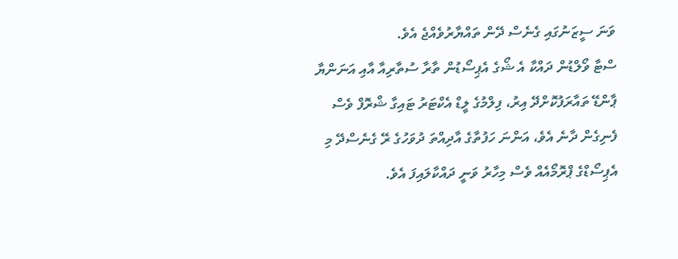ވަނަ ސީޒަނުގައި ގެނެސް ދޭން ތައްޔާރުވެއްޖެ އެވެ.
ސްޓާ ވޯލްޑުން ދައްކާ އެ ޝޯގެ އެޕިސޯޑުން ތާރާ ސުތާރިއާ އާއި އަނަންޔާ ޕާންޑޭ ތައާރަފުކޮށްދޭ އިރު، ފިލްމުގެ ލީޑް އެކްޓަރު ޓައިގާ ޝްރޮފް ވެސް ފެނިގެން ދާނެ އެވެ، އަންނަ ހަފުތާގެ އާދިއްތަ ދުވަހުގެ ރޭ ގެނެސްދޭ މި އެޕިސޯޑްގެ ޕްރޮމޯއެއް ވެސް މިހާރު ވަނީ ދައްކާލައިފަ އެވެ.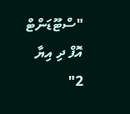"ސްޓޫޑަންޓް އޮފް ދި އިޔާ 2"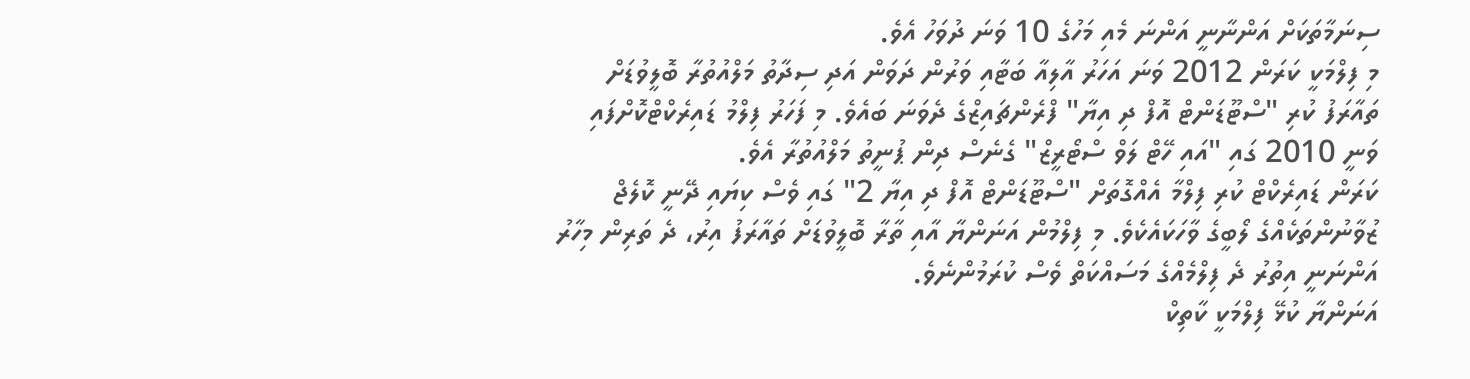ސިނަމާތަކަށް އަންނާނީ އަންނަ މެއި މަހުގެ 10 ވަނަ ދުވަހު އެވެ.
މި ފިލްމަކީ ކަރަން 2012 ވަނަ އަހަރު އާލިއާ ބަޓާއި ވަރުން ދަވަން އަދި ސިދާތު މަލްއުތުރާ ބޮލީވުޑަށް ތައާރަފު ކުރި "ސްޓޫޑަންޓް އޮފް ދި އިޔާ" ފްރެންޗައިޒްގެ ދެވަނަ ބައެވެ. މި ފަހަރު ފިލްމު ޑައިރެކްޓްކޮށްފައި ވަނީ 2010 ގައި "އައި ހޭޓް ލަވް ސްޓޯރީޒް" ގެނެސް ދިން ޕުނީތު މަލްއުތުރާ އެވެ.
ކަރަން ޑައިރެކްޓް ކުރި ފިލްމާ އެއްގޮތަށް "ސްޓޫޑަންޓް އޮފް ދި އިޔާ 2" ގައި ވެސް ކިޔައި ދޭނީ ކޮލެޖް ޒުވާނުންތަކެއްގެ ލޯބީގެ ވާހަކައެކެވެ. މި ފިލްމުން އަނަންޔާ އާއި ތާރާ ބޮލީވުޑަށް ތައާރަފު އިރު، ދެ ތަރިން މިހާރު އަންނަނީ އިތުރު ދެ ފިލްމެއްގެ މަސައްކަތް ވެސް ކުރަމުންނެވެ.
އަނަންޔާ ކުޅޭ ފިލްމަކީ ކާތިކް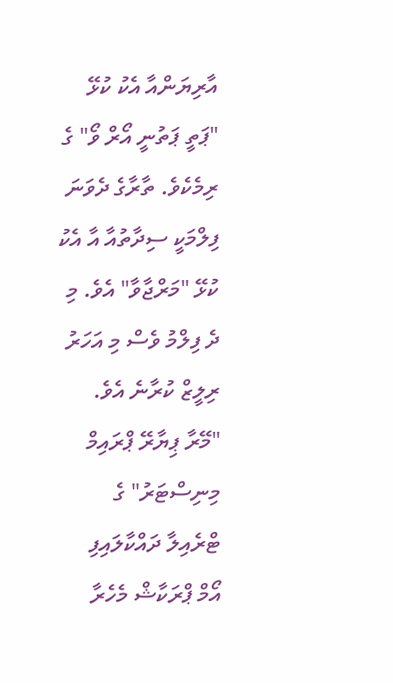އާރިޔަންއާ އެކު ކުޅޭ "ޕަތީ ޕަތުނީ އޯރް ވޯ" ގެ ރިމެކެވެ. ތާރާގެ ދެވަނަ ފިލްމަކީ ސިދާތުއާ އާ އެކު ކުޅޭ "މަރްޖާވާ" އެވެ. މި ދެ ފިލްމު ވެސް މި އަހަރު ރިލީޒް ކުރާނެ އެވެ.
"މޭރާ ޕިޔާރޭ ޕްރައިމް މިނިސްޓަރު" ގެ ޓްރެއިލާ ދައްކާލައިފި
އޯމް ޕްރަކާޝް މެހެރާ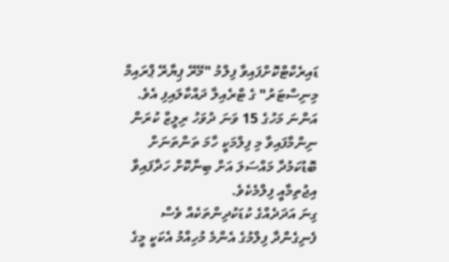ޑައިރެކްޓްކޮށްފައިވާ ފިލްމު "މޭރޭ ޕިޔާރޭ ޕްރައިމް މިނިސްޓަރު" ގެ ޓްރެއިލާ ދައްކާލައިފި އެވެ.
އަންނަ މަހުގެ 15 ވަނަ ދުވަހު ރިލީޒް ކުރަން ނިންމާފައިވާ މި ފިލްމަކީ ހާމަ ތަންތަނަށް ބޮޑުކަމުދާ މައްސަލަ އަށް ބިނާކޮށް ހަދާފައިވާ އިޖުތިމާއީ ފިލްމެކެވެ.
ގިނަ އަދަދެއްގެ ކުޑަކުދިންތަކެއް ވެސް ފެނިގެންދާ ފިލްމުގެ އެންމެ މުހިއްމު އެކަކީ މީގެ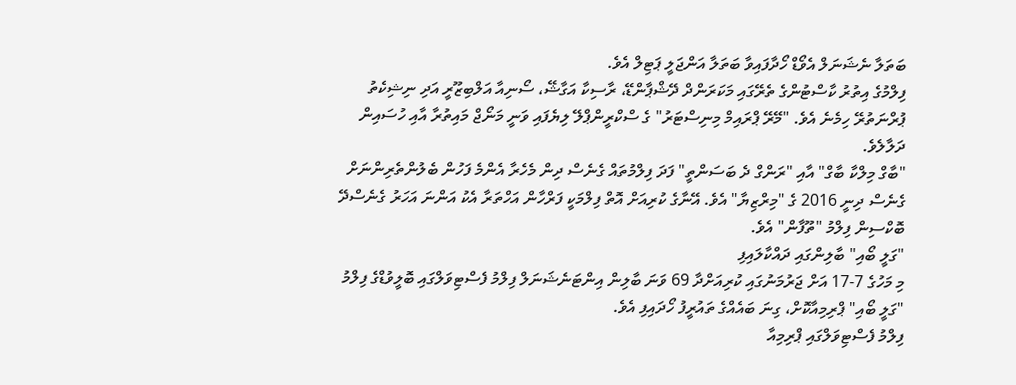ބަތަލާ ނެޝަނަލް އެވޯޑް ހޯދާފައިވާ ބަތަލާ އަންޖަލީ ޕަޓިލް އެވެ.
ފިލްމުގެ އިތުރު ކާސްޓުންގެ ތެރޭގައި މަކަރަންދް ދޭޝްޕާންޑޭ، ރާސިކާ އަގާޝޭ، ސޯނިއާ އަލްބިޒޫރީ އަދި ނިޝިކެތު ޕުރްނަތުރޭ ހިމެނެ އެވެ. "މޭރޭ ޕްރައިމް މިނިސްޓަރު" ގެ ސްކްރީންޕްލޭ ލިޔެފައި ވަނީ މަނޯޖް މައިތުރާ އާއި ހުސައިން ދަލާލެވެ.
"ބާގް މިލްކާ ބާގް" އާއި "ރަންގް ދެ ބަސަންތީ" ފަދަ ފިލްމުތައް ގެނެސް ދިން މެހެރާ އެންމެ ފަހުން ބެލުންތެރިންނަށް ގެނެސް ދިނީ 2016 ގެ "މިރްޒިޔާ" އެވެ. އޭނާގެ ކުރިއަށް އޮތް ފިލްމަކީ ފަރްހާން އަހްތަރާ އެކު އަންނަ އަހަރު ގެނެސްދޭ ބޮކްސިން ފިލްމު "ތޫފާން" އެވެ.
"ގަލީ ބޯއި" ބާލިންގައި ދައްކާލައިފި
މި މަހުގެ 7-17 އަށް ޖަރުމަނުގައި ކުރިއަށްދާ 69 ވަނަ ބާލިން އިންޓަނެޝަނަލް ފިލްމު ފެސްޓިވަލްގައި ބޮލީވުޑްގެ ފިލްމު "ގަލީ ބޯއި" ޕްރިމިއާކޮށް، ގިނަ ބައެއްގެ ތައުރީފު ހޯދައިފި އެވެ.
ފިލްމު ފެސްޓިވަލްގައި ޕްރިމިއާ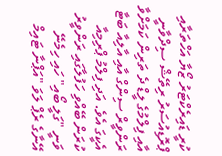ކުރީ ޑައިރެކްޓަރު ޒޯޔާ އަހްތަރާއި ޕްރޮޑިއުސަރު ރިތޭޝް ސިދްވާނީ އާއި ފިލްމުގެ ލީޑް ދެ ތަރިން ކަމަށްވާ ރަންވީރް ސިންގް އާއި އާލިއާ ބަޓާ އެކީގަ އެވެ. އަދި ފިލްމު ޕްރިމިއާ ކުރަން ބޭއްވި ހަފުލާގައި ރަންވީރު ވަނީ "ގަލީ ބޯއި" ހައި ހިމެނޭ އޭނާގެ ރެޕް ލަވަ "އަޕްނާ ޓައިމް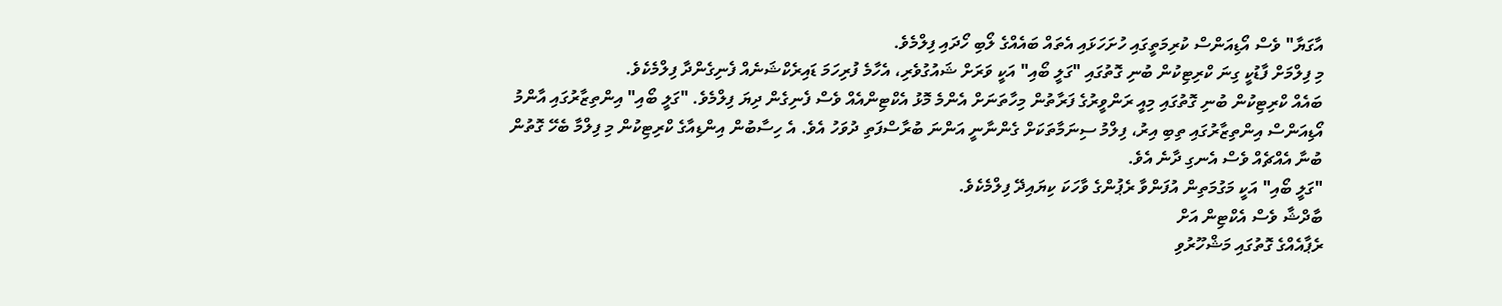އާގަޔާ" ވެސް އޯޑިއަންސް ކުރިމަތީގައި ހުށަހަޅައި އެތައް ބައެއްގެ ލޯބި ހޯދައި ފިލްމެވެ.
މި ފިލްމަށް ފާޑުކީ ގިނަ ކްރިޓިކުން ބުނި ގޮތުގައި "ގަލީ ބޯއި" އަކީ ވަރަށް ޝައުގުވެރި، އެހާމެ ފުރިހަމަ ޑައިރެކްޝަނެއް ފެނިގެންދާ ފިލްމެކެވެ.
ބައެއް ކްރިޓިކުން ބުނި ގޮތުގައި މިއީ ރަންވީރުގެ ފަރާތުން މިހާތަނަށް އެންމެ މޮޅު އެކްޓިންއެއް ވެސް ފެނިގެން ދިޔަ ފިލްމެވެ. "ގަލީ ބޯއި" އިންތިޒާރުގައި އާންމު އޯޑިއަންސް އިންތިޒާރުގައި ތިބި އިރު، ފިލްމު ސިނަމާތަކަށް ގެންނާނީ އަންނަ ބުރާސްފަތި ދުވަހު އެވެ. އެ ހިސާބުން އިންޑިއާގެ ކްރިޓިކުން މި ފިލްމާ ބެހޭ ގޮތުން ބުނާ އެއްޗެއް ވެސް އެނގި ދާނެ އެވެ.
"ގަލީ ބޯއި" އަކީ މަގުމަތިން އުފަންވާ ރެޕުންގެ ވާހަކަ ކިޔައިދޭ ފިލްމެކެވެ.
ބާދްޝާ ވެސް އެކްޓިން އަށް
ރެޕާއެއްގެ ގޮތުގައި މަޝްހޫރުވި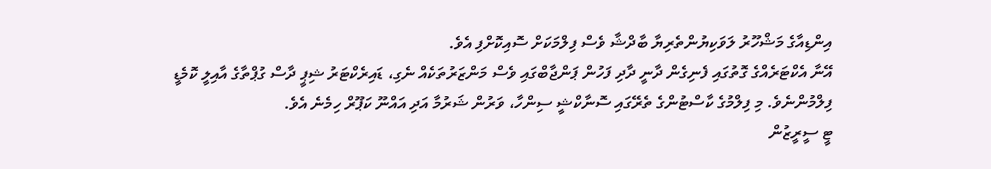އިންޑިއާގެ މަޝްހޫރު ލަވަކިޔުންތެރިޔާ ބާދްޝާ ވެސް ފިލްމަކަށް ސޮއިކޮށްފި އެވެ.
އޭނާ އެކްޓަރެއްގެ ގޮތުގައި ފެނިގެން ދާނީ ދާދި ފަހުން ޕަންޖާބްގައި ވެސް މަންޒަރުތަކެއް ނެގި، ޑައިރެކްޓަރު ޝިޕީ ދާސް ގުޕްތާގެ އާއިލީ ކޮމެޑީ ފިލްމުންނެވެ. މި ފިލްމުގެ ކާސްޓުންގެ ތެރޭގައި ސޮނާކްޝީ ސިންހާ، ވަރުން ޝަރުމާ އަދި އައްނޫ ކަޕޫރް ހިމެނެ އެވެ.
ޓީ ސީރީޒުން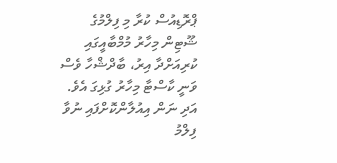ޕްރޮޑިއުސް ކުރާ މި ފިލްމުގެ ޝޫޓިން މިހާރު މުމްބާއީގައި ކުރިއަށްދާ އިރު، ބާދްޝްހާ ވެސް ވަނީ ކާސްޓާ މިހާރު ގުޅިގަ އެވެ.
އަދި ނަން އިއުލާންކޮށްފައި ނުވާ ފިލްމު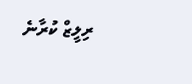ރިލީޒް ކުރާނެ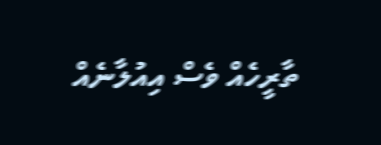ތާރީހެއް ވެސް އިއުލާނެއް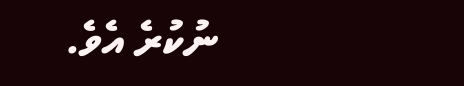ނުކުރެ އެވެ.